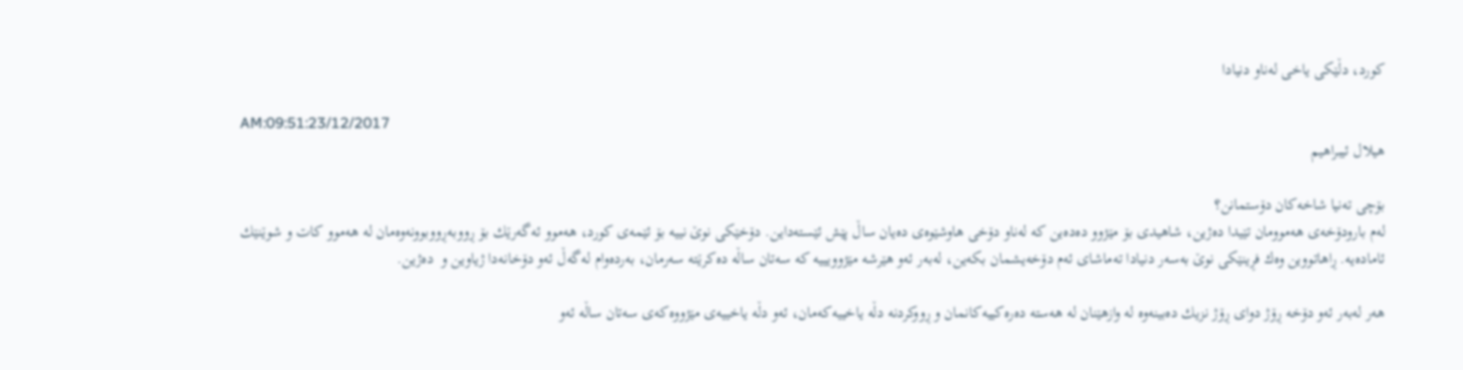كورد، دڵێكى یاخى له‌ناو دنیادا

AM:09:51:23/12/2017
هیلال ئیبراهیم

بۆچى ته‌نیا شاخه‌كان دۆستمانن؟
له‌م بارودۆخه‌ى هه‌موومان تێیدا ده‌ژین، شاهیدى بۆ مێژوو ده‌ده‌ین كه‌ له‌ناو دۆخى هاوشێوه‌ى ده‌یان ساڵ پێش ئێسته‌داین. دۆخێكى نوێ نییه‌ بۆ ئێمه‌ى كورد، هه‌موو ئه‌گه‌رێك بۆ ڕووبه‌ڕووبوونه‌وه‌مان له‌ هه‌موو كات و شوێنێك ئاماده‌یه‌. ڕاهاتووین وه‌ك فڕینێكى نوێ به‌سه‌ر دنیادا ته‌ماشاى ئه‌م دۆخه‌یشمان بكه‌ین، له‌به‌ر ئه‌و هێرشه‌ مێژوویییه‌ كه‌ سه‌تان ساڵه‌ ده‌كرێته‌ سه‌رمان، به‌رده‌وام له‌گه‌ڵ ئه‌و دۆخانه‌دا ژیاوین و  ده‌ژین.

هه‌ر له‌به‌ر ئه‌و دۆخه‌ ڕۆژ دواى ڕۆژ نزیك ده‌بینه‌وه‌ له‌ وازهێنان له‌ هه‌سته‌ ده‌ره‌كییه‌كانمان و ڕووكردنه‌ دڵه‌ یاخییه‌كه‌مان، ئه‌و دڵه‌ یاخییه‌ى مێژووه‌كه‌ى سه‌تان ساڵه‌ ئه‌و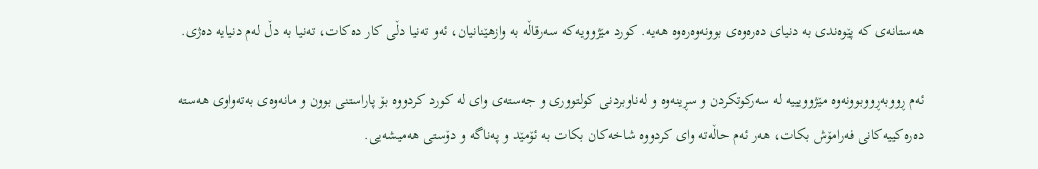هه‌ستانه‌ى كه‌ پێوه‌ندى به‌ دنیاى ده‌ره‌وه‌ى بوونه‌وه‌ره‌وه‌ هه‌یه‌. كورد مێژوویه‌كه‌ سه‌رقاڵه‌ به‌ وازهێنانیان، ئه‌و ته‌نیا دڵى كار ده‌كات، ته‌نیا به‌ دڵ له‌م دنیایه‌ ده‌ژى.

ئه‌م ڕووبه‌ڕووبوونه‌وه‌ مێژوویییه‌ له‌ سه‌ركوتكردن و سڕینه‌وه‌ و له‌ناوبردنى كولتوورى و جه‌سته‌ى واى له‌ كورد كردووه‌ بۆ پاراستنى بوون و مانه‌وه‌ى به‌ته‌واوى هه‌سته‌ ده‌ره‌كییه‌كانى فه‌رامۆش بكات، هه‌ر ئه‌م حاڵه‌ته‌ واى كردووه‌ شاخه‌كان بكات به‌ ئۆمێد و په‌ناگه‌ و دۆستى هه‌میشه‌یى.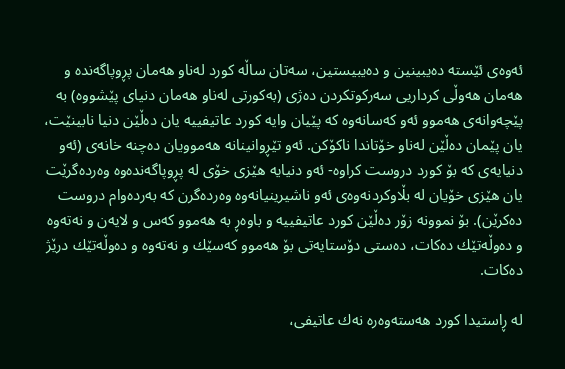ئه‌وه‌ى ئێسته‌ ده‌یبینین و ده‌یبیستین، سه‌تان ساڵه‌ كورد له‌ناو هه‌مان پڕوپاگه‌نده‌ و هه‌مان هه‌وڵى كرداریی سه‌ركوتكردن ده‌ژى (به‌كورتى له‌ناو هه‌مان دنیاى پێشووه‌) به‌ پێچه‌وانه‌ى هه‌موو ئه‌و كه‌سانه‌وه‌ كه‌ پێیان وایه‌ كورد عاتیفییه‌ یان ده‌ڵێن دنیا نابینێت، یان پێمان ده‌ڵێن له‌ناو خۆتاندا ناكۆكن. ئه‌و تێڕوانینانه‌ هه‌موویان ده‌چنه‌ خانه‌ى (ئه‌و دنیایه‌ى كه‌ بۆ كورد دروست كراوه‌- ئه‌و دنیایه‌ هێزى خۆى له‌ پڕوپاگه‌نده‌وه‌ وه‌رده‌گرێت یان هێزى خۆیان له‌ بڵاوكردنه‌وه‌ى ئه‌و ناشیرینیانه‌وه‌ وه‌رده‌گرن كه‌ به‌رده‌وام دروست ده‌كرێن). بۆ نموونه‌ زۆر ده‌ڵێن كورد عاتیفییه‌ و باوه‌ڕ به‌ هه‌موو كه‌س و لایه‌ن و نه‌ته‌وه‌ و ده‌وڵه‌تێك ده‌كات، ده‌ستى دۆستایه‌تى بۆ هه‌موو كه‌سێك و نه‌ته‌وه‌ و ده‌وڵه‌تێك درێژ ده‌كات.

له‌ ڕاستیدا كورد هه‌سته‌وه‌ره‌ نه‌ك عاتیفى،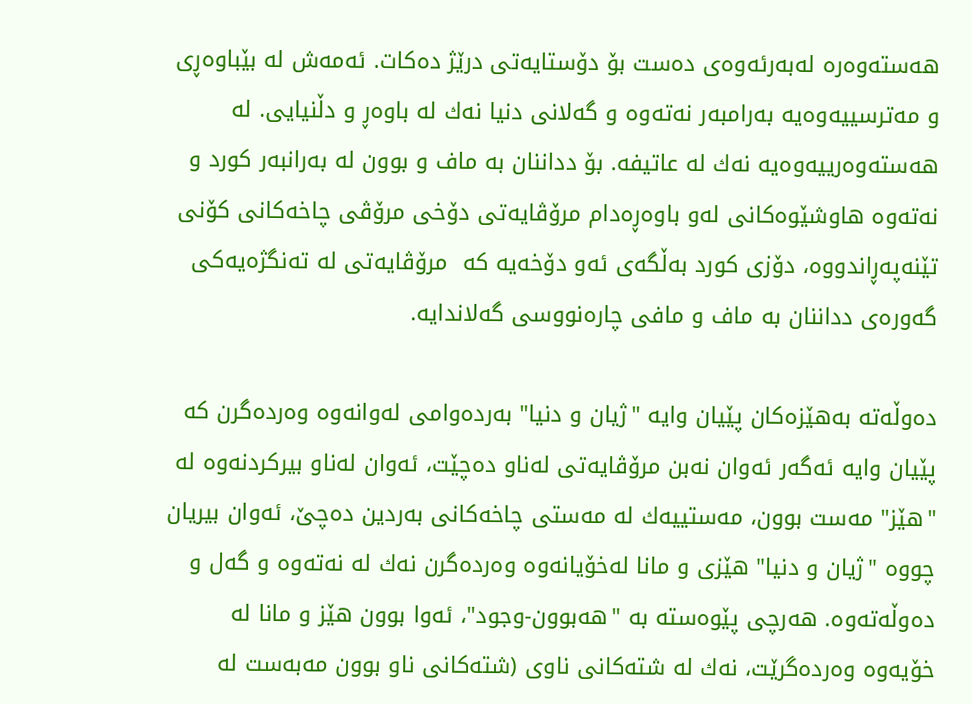هه‌سته‌وه‌ره‌ له‌به‌رئه‌وه‌ى ده‌ست بۆ دۆستایه‌تى درێژ ده‌كات. ئه‌مه‌ش له‌ بێباوه‌ڕی و مه‌ترسییه‌وه‌یه‌ به‌رامبه‌ر نه‌ته‌وه‌ و گه‌لانى دنیا نه‌ك له‌ باوه‌ڕ و دڵنیایى. له‌ هه‌سته‌وه‌رییه‌وه‌یه‌ نه‌ك له‌ عاتیفه‌. بۆ دداننان به‌ ماف و بوون له‌ به‌رانبه‌ر كورد و نه‌ته‌وه‌ هاوشێوه‌كانى له‌و باوه‌ڕه‌دام مرۆڤایه‌تى دۆخى مرۆڤى چاخه‌كانى كۆنى تێنه‌په‌ڕاندووه‌، دۆزى كورد به‌ڵگه‌ى ئه‌و دۆخه‌یه‌ كه‌  مرۆڤایه‌تى له‌ ته‌نگژه‌یه‌كی گه‌وره‌ى دداننان به‌ ماف و مافى چاره‌نووسى گه‌لاندایه‌.

ده‌وڵه‌ته‌ به‌هێزه‌كان پێیان وایه‌ "ژیان و دنیا" به‌رده‌وامى له‌وانه‌وه‌ وه‌رده‌گرن كه‌ پێیان وایه‌ ئه‌گه‌ر ئه‌وان نه‌بن مرۆڤایه‌تى له‌ناو ده‌چێت، ئه‌وان له‌ناو بیركردنه‌وه‌ له‌ "هێز" مه‌ست بوون، مه‌ستییه‌ك له‌ مه‌ستی چاخه‌كانى به‌ردین ده‌چێ، ئه‌وان بیریان چووه‌ "ژیان و دنیا" هێزى و مانا له‌خۆیانه‌وه‌ وه‌رده‌گرن نه‌ك له‌ نه‌ته‌وه‌ و گه‌ل و ده‌وڵه‌ته‌وه‌. هه‌رچى پێوه‌سته‌ به‌ "هه‌بوون-وجود"، ئه‌وا بوون هێز و مانا له‌ خۆیه‌وه‌ وه‌رده‌گرێت، نه‌ك له‌ شته‌كانى ناوى (شته‌كانى ناو بوون مه‌به‌ست له‌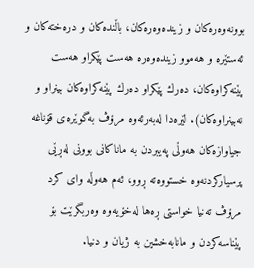بوونه‌وه‌ره‌كان و زینده‌وه‌ره‌كان، باڵنده‌كان و دره‌خته‌كان و ئه‌ستێره‌ و هه‌موو زینده‌وه‌ره‌ هه‌ست پێكراو هه‌ست پێنه‌كراوه‌كان، ده‌رك پێكراو ده‌رك پێنه‌كراوه‌كان بینراو و نه‌بینراوه‌كان). لێره‌دا له‌به‌رئه‌وه‌ مرۆڤ به‌گوێره‌ى قۆناغه‌ جیاوازه‌كان هه‌وڵى په‌یبردن به‌ ماناكانى بوونى له‌ڕێى پرسیاركردنه‌وه‌ خستووه‌ته‌ ڕوو، ئه‌م هه‌وڵه‌ واى كرد مرۆڤ ته‌نیا خواستى ڕه‌ها له‌خۆیه‌وه‌ وه‌ربگرێت بۆ پێناسه‌كردن و مانابه‌خشین به‌ ژیان و دنیا.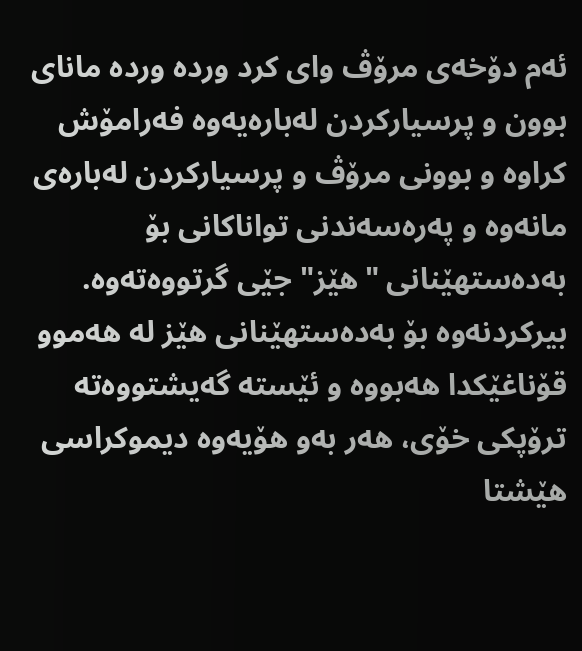ئه‌م دۆخه‌ى مرۆڤ وای كرد ورده‌ ورده‌ ماناى بوون و پرسیاركردن له‌باره‌یه‌وه‌ فه‌رامۆش كراوه‌ و بوونى مرۆڤ و پرسیاركردن له‌باره‌ى مانه‌وه‌ و په‌ره‌سه‌ندنى تواناكانى بۆ به‌ده‌ستهێنانى "هێز" جێى گرتووه‌ته‌وه‌. بیركردنه‌وه‌ بۆ به‌ده‌ستهێنانى هێز له‌ هه‌موو قۆناغێكدا هه‌بووه‌ و ئێسته‌ گه‌یشتووه‌ته‌ ترۆپكى خۆى، هه‌ر به‌و هۆیه‌وه‌ دیموكراسى هێشتا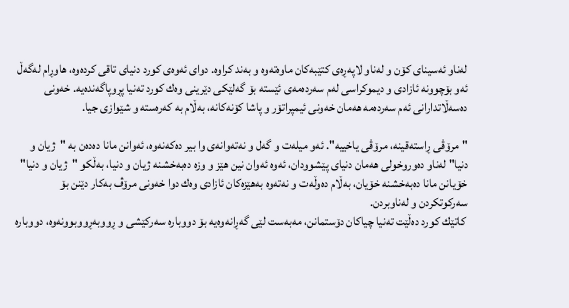له‌ناو ئه‌سیناى كۆن و له‌ناو لاپه‌ڕه‌ى كتێبه‌كان ماوه‌ته‌وه‌ و به‌ند كراوه‌. دواى ئه‌وه‌ى كورد دنیاى تاقی كرده‌وه‌، هاوڕام له‌گه‌ڵ ئه‌و بۆچوونه‌ ئازادى و دیموكراسى له‌م سه‌رده‌مه‌ى ئێسته‌ بۆ گه‌لێكى دێرینى وه‌ك كورد ته‌نیا پڕوپاگه‌نده‌یه‌. خه‌ونى ده‌سه‌ڵاتدارانى ئه‌م سه‌رده‌مه‌ هه‌مان خه‌ونى ئیمپراتۆر و پاشا كۆنه‌كانه‌، به‌ڵام به‌ كه‌ره‌سته‌ و شێوازى جیا.

" مرۆڤى ڕاسته‌قینه‌، مرۆڤى یاخییه‌". ئه‌و میله‌ت و گه‌ل و نه‌ته‌وانه‌ى وا بیر ده‌كه‌نه‌وه‌، ئه‌وانن مانا ده‌ده‌ن به‌ "ژیان و دنیا" له‌ناو ده‌وروخولى هه‌مان دنیاى پێشوودان، ئه‌وه‌ ئه‌وان نین هێز و وزه‌ ده‌به‌خشنه‌ ژیان و دنیا، به‌ڵكو "ژیان و دنیا" خۆیانن مانا ده‌به‌خشنه‌ خۆیان، به‌ڵام ده‌وڵه‌ت و نه‌ته‌وه‌ به‌هێزه‌كان ئازادى وه‌ك دوا خه‌ونى مرۆڤ به‌كار دێنن بۆ سه‌ركوتكردن و له‌ناوبردن.
 كاتێك كورد ده‌ڵێت ته‌نیا چیاكان دۆستمانن، مه‌به‌ست لێى گه‌ڕانه‌وه‌یه‌ بۆ دووباره‌ سه‌ركێشى و ڕووبه‌ڕووبوونه‌وه‌، دووباره‌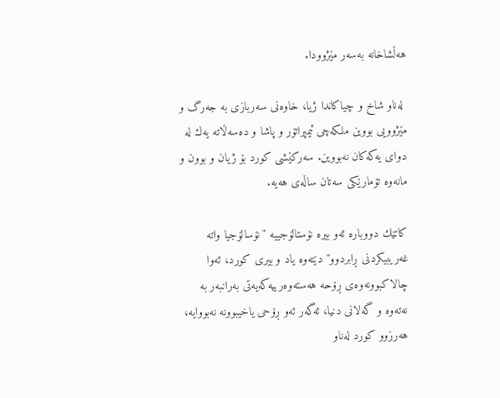هه‌ڵشاخانه‌ به‌سه‌ر مێژوودا.

 له‌ناو شاخ و چیاكاندا ژیا، خاوه‌نى سه‌ربازى به‌ جه‌رگ و مێژوویى بووین ملكه‌چى ئیمپراتۆر و پاشا و ده‌سه‌ڵاته‌ یه‌ك له‌ دوای یه‌كه‌كان نه‌بووین. سه‌ركێشى كورد بۆ ژیان و بوون و مانه‌وه‌ تۆمارێكى سه‌تان ساڵه‌ى هه‌یه‌.

كاتێك دووباره‌ ئه‌و بیره‌ نۆستالۆجییه‌ "نۆسالۆجیا واته‌ غه‌ریبیكردنى ڕابردوو" دێته‌وه‌ یاد و بیرى كورد، ئه‌وا چالاكبوونه‌وه‌ى ڕۆحه‌ هه‌سته‌وه‌رییه‌كه‌یه‌تى به‌رانبه‌ر به‌ نه‌ته‌وه‌ و گه‌لانى دنیا، ئه‌گه‌ر ئه‌و ڕۆحى یاخیبوونه‌ نه‌بووایه‌، هه‌رزوو كورد له‌ناو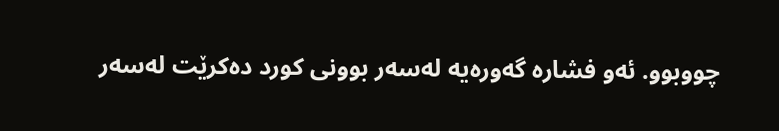چووبوو. ئه‌و فشاره‌ گه‌وره‌یه‌ له‌سه‌ر بوونى كورد ده‌كرێت له‌سه‌ر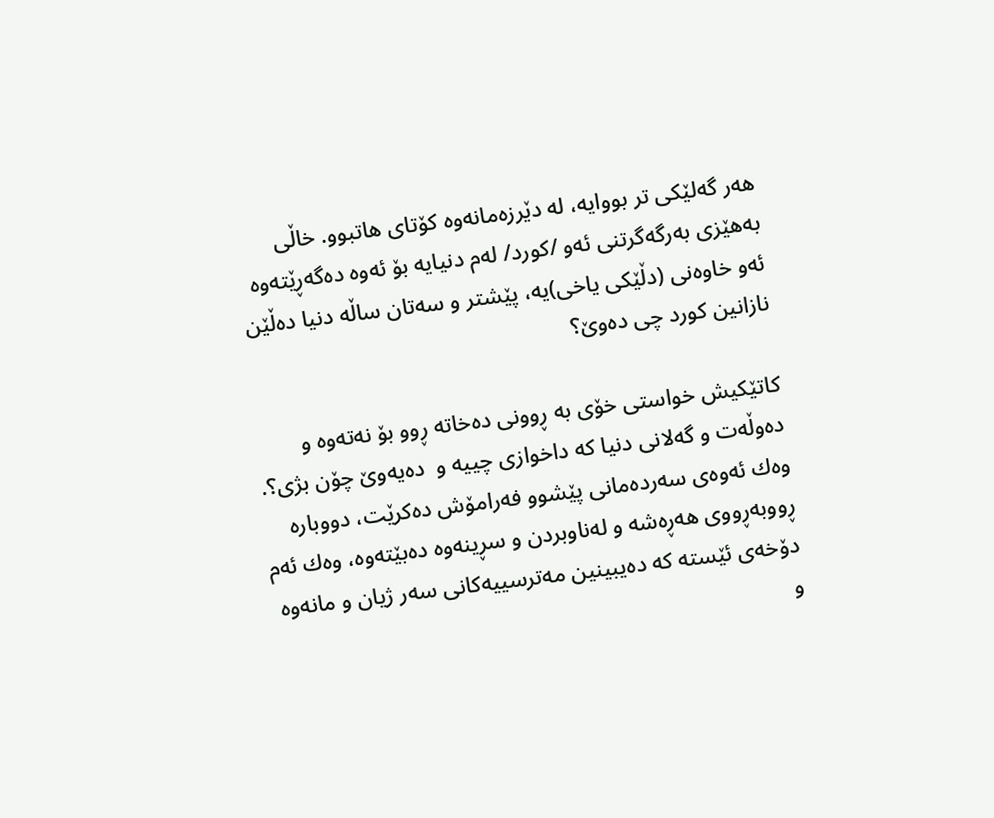هه‌ر گه‌لێكی تر بووایه‌، له‌ دێرزه‌مانه‌وه‌ كۆتای هاتبوو. خاڵى به‌هێزى به‌رگه‌گرتنى ئه‌و /كورد/ له‌م دنیایه‌ بۆ ئه‌وه‌ ده‌گه‌ڕێته‌وه‌ ئه‌و خاوه‌نى (دڵێكى یاخى)یه‌، پێشتر و سه‌تان ساڵه‌ دنیا ده‌ڵێن نازانین كورد چى ده‌وێ؟

كاتێكیش خواستى خۆى به‌ ڕوونى ده‌خاته‌ ڕوو بۆ نه‌ته‌وه‌ و ده‌وڵه‌ت و گه‌لانى دنیا كه‌ داخوازى چییه‌ و  ده‌یه‌وێ چۆن بژى؟. وه‌ك ئه‌وه‌ى سه‌رده‌مانى پێشوو فه‌رامۆش ده‌كرێت، دووباره‌ ڕووبه‌ڕووى هه‌ڕه‌شه‌ و له‌ناوبردن و سڕینه‌وه‌ ده‌بێته‌وه‌، وه‌ك ئه‌م دۆخه‌ى ئێسته‌ كه‌ ده‌یبینین مه‌ترسییه‌كانى سه‌ر ژیان و مانه‌وه‌ و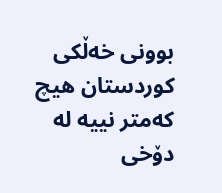بوونى خه‌ڵكى كوردستان هیچ كه‌متر نییه‌ له‌ دۆخى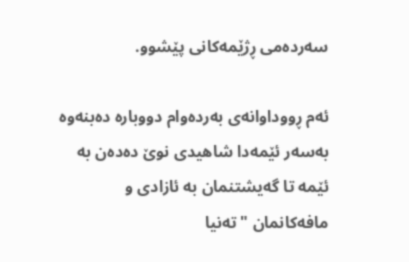سه‌رده‌مى ڕژێمه‌كانى پێشوو.

ئه‌م ڕووداوانه‌ى به‌رده‌وام دووباره‌ ده‌بنه‌وه‌ به‌سه‌ر ئێمه‌دا شاهیدى نوێ ده‌ده‌ن به‌ ئێمه‌ تا گه‌یشتنمان به‌ ئازادى و مافه‌كانمان "ته‌نیا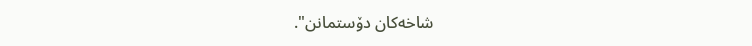شاخه‌كان دۆستمانن".